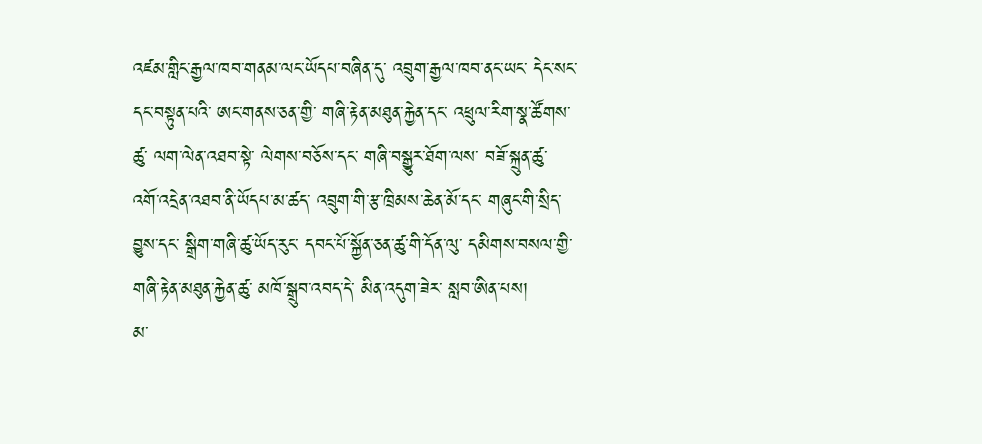འཛམ་གླིང་རྒྱལ་ཁབ་གནམ་ལང་ཡོདཔ་བཞིན་དུ་ འབྲུག་རྒྱལ་ཁབ་ནང་ཡང་ དེང་སང་དང་བསྟུན་པའི་ ཨང་གནས་ཅན་གྱི་ གཞི་རྟེན་མཐུན་རྐྱེན་དང་ འཕྲུལ་རིག་སྣ་ཚོགས་ཚུ་ ལག་ལེན་འཐབ་སྟེ་ ལེགས་བཅོས་དང་ གཞི་བསྒྱུར་ཐོག་ལས་ བཟོ་སྐྲུན་ཚུ་ འགོ་འདྲེན་འཐབ་ནི་ཡོདཔ་མ་ཚད་ འབྲུག་གི་རྩ་ཁྲིམས་ཆེན་མོ་དང་ གཞུང་གི་སྲིད་བྱུས་དང་ སྒྲིག་གཞི་ཚུ་ཡོད་རུང་ དབང་པོ་སྐྱོན་ཅན་ཚུ་གི་དོན་ལུ་ དམིགས་བསལ་གྱི་ གཞི་རྟེན་མཐུན་རྐྱེན་ཚུ་ མཁོ་སྒྲུབ་འབད་དེ་ མིན་འདུག་ཟེར་ སླབ་ཨིན་པས།
མ་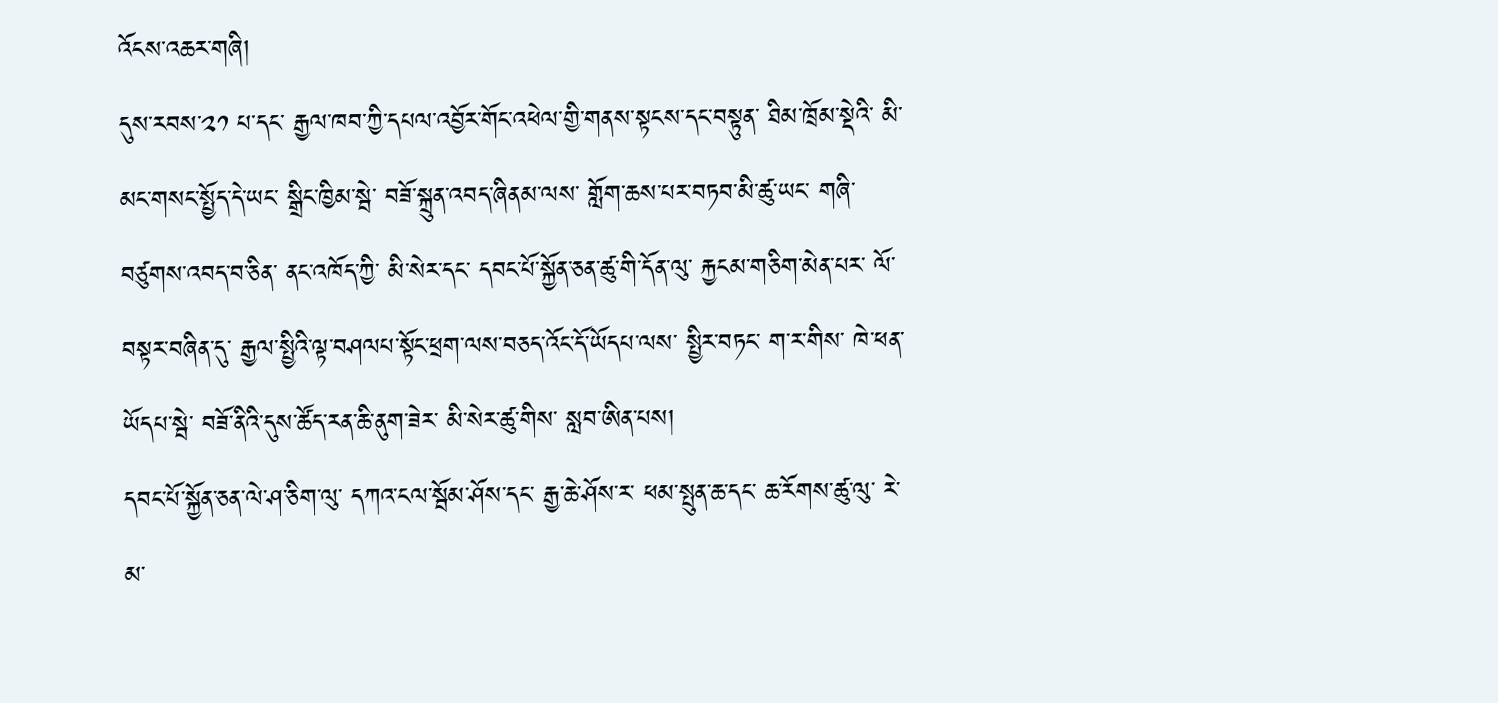འོངས་འཆར་གཞི།
དུས་རབས་༢༡ པ་དང་ རྒྱལ་ཁབ་ཀྱི་དཔལ་འབྱོར་གོང་འཕེལ་གྱི་གནས་སྟངས་དང་བསྟུན་ ཐིམ་ཁྲོམ་སྡེའི་ མི་མང་གསང་སྤྱོད་དེ་ཡང་ སྒྲིང་ཁྱིམ་སྦེ་ བཟོ་སྐྲུན་འབད་ཞིནམ་ལས་ གློག་ཆས་པར་བཏབ་མི་ཚུ་ཡང་ གཞི་བཙུགས་འབད་བ་ཅིན་ ནང་འཁོད་ཀྱི་ མི་སེར་དང་ དབང་པོ་སྐྱོན་ཅན་ཚུ་གི་དོན་ལུ་ རྐྱངམ་གཅིག་མེན་པར་ ལོ་བསྟར་བཞིན་དུ་ རྒྱལ་སྤྱིའི་ལྟ་བཤལཔ་སྟོང་ཕྲག་ལས་བཅད་འོང་དོ་ཡོདཔ་ལས་ སྤྱིར་བཏང་ ག་ར་གིས་ ཁེ་ཕན་ཡོདཔ་སྦེ་ བཟོ་ནིའི་དུས་ཚོད་རན་ཆི་ནུག་ཟེར་ མི་སེར་ཚུ་གིས་ སླབ་ཨིན་པས།
དབང་པོ་སྐྱོན་ཅན་ལེ་ཤ་ཅིག་ལུ་ དཀའ་ངལ་སྦོམ་ཤོས་དང་ རྒྱ་ཆེ་ཤོས་ར་ ཕམ་སྤུན་ཆ་དང་ ཆ་རོགས་ཚུ་ལུ་ རེ་མ་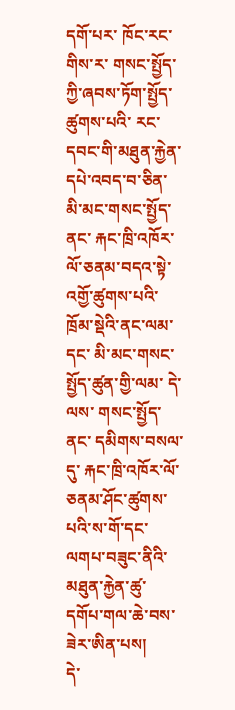དགོ་པར་ ཁོང་རང་གིས་ར་ གསང་སྤྱོད་ཀྱི་ཞབས་ཏོག་སྤྱོད་ཚུགས་པའི་ རང་དབང་གི་མཐུན་རྐྱེན་ དཔེ་འབད་བ་ཅིན་ མི་མང་གསང་སྤྱོད་ནང་ རྐང་ཁྲི་འཁོར་ལོ་ཅནམ་བདའ་སྟེ་ འགྱོ་ཚུགས་པའི་ ཁྲོམ་སྡེའི་ནང་ལམ་དང་ མི་མང་གསང་སྤྱོད་ཚུན་གྱི་ལམ་ དེ་ལས་ གསང་སྤྱོད་ནང་ དམིགས་བསལ་དུ་ རྐང་ཁྲི་འཁོར་ལོ་ཅནམ་ཤོང་ཚུགས་པའི་ས་གོ་དང་ ལགཔ་བཟུང་ནིའི་མཐུན་རྐྱེན་ཚུ་ དགོཔ་གལ་ཆེ་བས་ཟེར་ཨིན་པས།
དེ་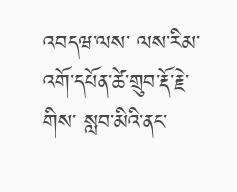འབདཝ་ལས་ ལས་རིམ་འགོ་དཔོན་ཚེ་གྲུབ་རྡོ་རྗེ་གིས་ སླབ་མིའི་ནང་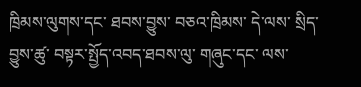ཁྲིམས་ལུགས་དང་ ཐབས་བྱུས་ བཅའ་ཁྲིམས་ དེ་ལས་ སྲིད་བྱུས་ཚུ་ བསྟར་སྤྱོད་འབད་ཐབས་ལུ་ གཞུང་དང་ ལས་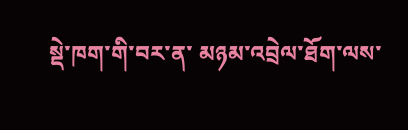སྡེ་ཁག་གི་བར་ན་ མཉམ་འབྲེལ་ཐོག་ལས་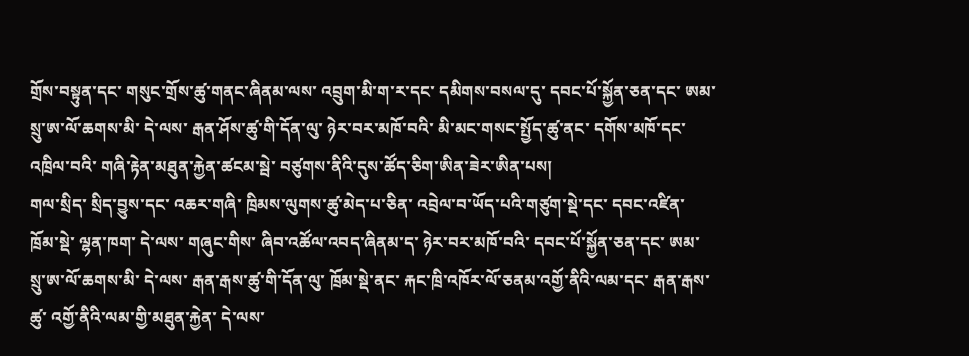གྲོས་བསྟུན་དང་ གསུང་གྲོས་ཚུ་གནང་ཞིནམ་ལས་ འབྲུག་མི་ག་ར་དང་ དམིགས་བསལ་དུ་ དབང་པོ་སྐྱོན་ཅན་དང་ ཨམ་སྲུ་ཨ་ལོ་ཆགས་མི་ དེ་ལས་ རྒན་ཤོས་ཚུ་གི་དོན་ལུ་ ཉེར་བར་མཁོ་བའི་ མི་མང་གསང་སྤྱོད་ཚུ་ནང་ དགོས་མཁོ་དང་འཁྲིལ་བའི་ གཞི་རྟེན་མཐུན་རྐྱེན་ཚངམ་སྦེ་ བཙུགས་ནིའི་དུས་ཚོད་ཅིག་ཨིན་ཟེར་ཨིན་པས།
གལ་སྲིད་ སྲིད་བྱུས་དང་ འཆར་གཞི་ ཁྲིམས་ལུགས་ཚུ་མེད་པ་ཅིན་ འབྲེལ་བ་ཡོད་པའི་གཙུག་སྡེ་དང་ དབང་འཛིན་ ཁྲོམ་སྡེ་ ལྷན་ཁག་ དེ་ལས་ གཞུང་གིས་ ཞིབ་འཚོལ་འབད་ཞིནམ་ད་ ཉེར་བར་མཁོ་བའི་ དབང་པོ་སྐྱོན་ཅན་དང་ ཨམ་སྲུ་ཨ་ལོ་ཆགས་མི་ དེ་ལས་ རྒན་རྒས་ཚུ་གི་དོན་ལུ་ ཁྲོམ་སྡེ་ནང་ རྐང་ཁྲི་འཁོར་ལོ་ཅནམ་འགྱོ་ནིའི་ལམ་དང་ རྒན་རྒས་ཚུ་ འགྱོ་ནིའི་ལམ་གྱི་མཐུན་རྐྱེན་ དེ་ལས་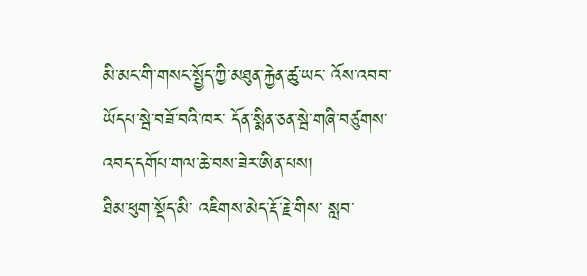མི་མང་གི་གསང་སྤྱོད་ཀྱི་མཐུན་རྐྱེན་ཚུ་ཡང་ འོས་འབབ་ཡོདཔ་སྦེ་བཟོ་བའི་ཁར་ དོན་སྨིན་ཅན་སྦེ་གཞི་བཙུགས་འབད་དགོཔ་གལ་ཆེ་བས་ཟེར་ཨིན་པས།
ཐིམ་ཕུག་སྡོད་མི་ འཇིགས་མེད་རྡོ་རྗེ་གིས་ སླབ་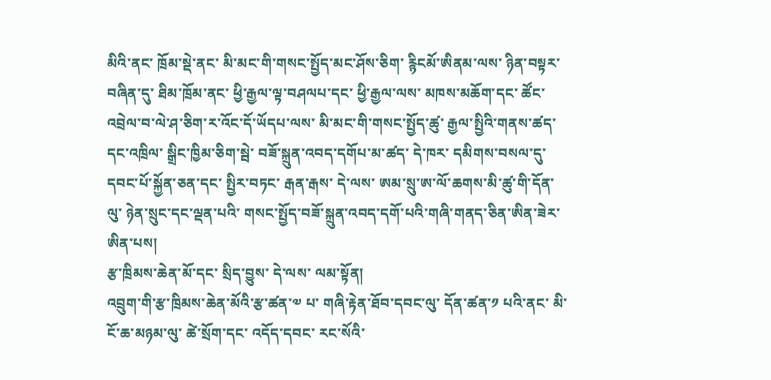མིའི་ནང་ ཁྲོམ་སྡེ་ནང་ མི་མང་གི་གསང་སྤྱོད་མང་ཤོས་ཅིག་ རྙིངམོ་ཨིནམ་ལས་ ཉིན་བསྟར་བཞིན་དུ་ ཐིམ་ཁྲོམ་ནང་ ཕྱི་རྒྱལ་ལྟ་བཤལཔ་དང་ ཕྱི་རྒྱལ་ལས་ མཁས་མཆོག་དང་ ཚོང་འབྲེལ་བ་ལེ་ཤ་ཅིག་ར་འོང་དོ་ཡོདཔ་ལས་ མི་མང་གི་གསང་སྤྱོད་ཚུ་ རྒྱལ་སྤྱིའི་གནས་ཚད་དང་འཁྲིལ་ སྒྲིང་ཁྱིམ་ཅིག་སྦེ་ བཟོ་སྐྲུན་འབད་དགོཔ་མ་ཚད་ དེ་ཁར་ དམིགས་བསལ་དུ་ དབང་པོ་སྐྱོན་ཅན་དང་ སྤྱིར་བཏང་ རྒན་རྒས་ དེ་ལས་ ཨམ་སྲུ་ཨ་ལོ་ཆགས་མི་ཚུ་གི་དོན་ལུ་ ཉེན་སྲུང་དང་ལྡན་པའི་ གསང་སྤྱོད་བཟོ་སྐྲུན་འབད་དགོ་པའི་གཞི་གནད་ཅིན་ཨིན་ཟེར་ཨིན་པས།
རྩ་ཁྲིམས་ཆེན་མོ་དང་ སྲིད་བྱུས་ དེ་ལས་ ལམ་སྟོན།
འབྲུག་གི་རྩ་ཁྲིམས་ཆེན་མོའི་རྩ་ཚན་༧ པ་ གཞི་རྟེན་ཐོབ་དབང་ལུ་ དོན་ཚན་༡ པའི་ནང་ མི་ངོ་ཆ་མཉམ་ལུ་ ཚེ་སྲོག་དང་ འདོད་དབང་ རང་སོའི་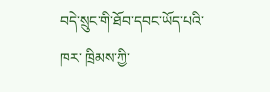བདེ་སྲུང་གི་ཐོབ་དབང་ཡོད་པའི་ཁར་ ཁྲིམས་ཀྱི་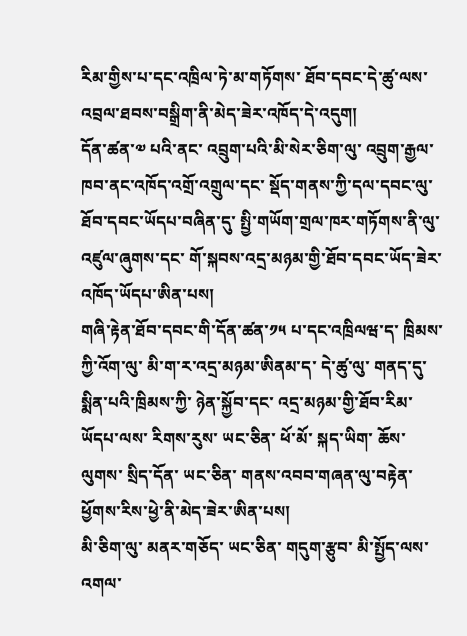རིམ་གྱིས་པ་དང་འཁྲིལ་ཏེ་མ་གཏོགས་ ཐོབ་དབང་དེ་ཚུ་ལས་ འབྲལ་ཐབས་བསྒྲིག་ནི་མེད་ཟེར་འཁོད་དེ་འདུག།
དོན་ཚན་༧ པའི་ནང་ འབྲུག་པའི་མི་སེར་ཅིག་ལུ་ འབྲུག་རྒྱལ་ཁབ་ནང་འཁོད་འགྲོ་འགྲུལ་དང་ སྡོད་གནས་ཀྱི་དལ་དབང་ལུ་ ཐོབ་དབང་ཡོདཔ་བཞིན་དུ་ སྤྱི་གཡོག་གྲལ་ཁར་གཏོགས་ནི་ལུ་ འཛུལ་ཞུགས་དང་ གོ་སྐབས་འདྲ་མཉམ་གྱི་ཐོབ་དབང་ཡོད་ཟེར་འཁོད་ཡོདཔ་ཨིན་པས།
གཞི་རྟེན་ཐོབ་དབང་གི་དོན་ཚན་༡༥ པ་དང་འཁྲིལཝ་ད་ ཁྲིམས་ཀྱི་འོག་ལུ་ མི་ག་ར་འདྲ་མཉམ་ཨིནམ་ད་ དེ་ཚུ་ལུ་ གནད་དུ་སྨིན་པའི་ཁྲིམས་ཀྱི་ ཉེན་སྐྱོབ་དང་ འདྲ་མཉམ་གྱི་ཐོབ་རིམ་ཡོདཔ་ལས་ རིགས་རུས་ ཡང་ཅིན་ ཕོ་མོ་ སྐད་ཡིག་ ཆོས་ལུགས་ སྲིད་དོན་ ཡང་ཅིན་ གནས་འབབ་གཞན་ལུ་བརྟེན་ ཕྱོགས་རིས་ཕྱེ་ནི་མེད་ཟེར་ཨིན་པས།
མི་ཅིག་ལུ་ མནར་གཅོད་ ཡང་ཅིན་ གདུག་རྩུབ་ མི་སྤྱོད་ལས་འགལ་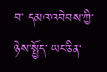བ་ དམའ་འབེབས་ཀྱི་ཉེས་སྤྱོད་ ཡང་ཅིན་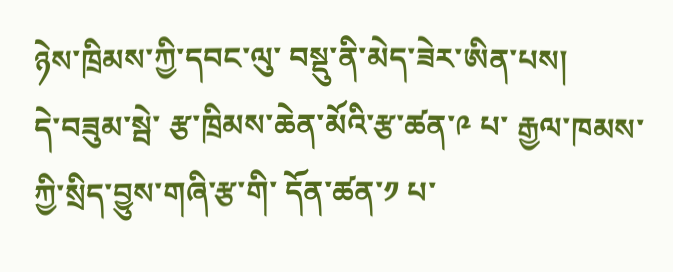ཉེས་ཁྲིམས་ཀྱི་དབང་ལུ་ བསྡུ་ནི་མེད་ཟེར་ཨིན་པས།
དེ་བཟུམ་སྦེ་ རྩ་ཁྲིམས་ཆེན་མོའི་རྩ་ཚན་༩ པ་ རྒྱལ་ཁམས་ཀྱི་སྲིད་བྱུས་གཞི་རྩ་གི་ དོན་ཚན་༡ པ་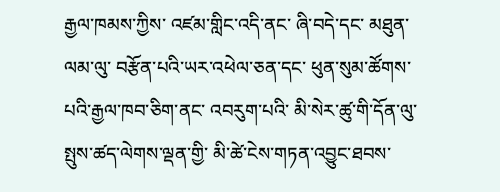རྒྱལ་ཁམས་ཀྱིས་ འཛམ་གླིང་འདི་ནང་ ཞི་བདེ་དང་ མཐུན་ལམ་ལུ་ བརྩོན་པའི་ཡར་འཕེལ་ཅན་དང་ ཕུན་སུམ་ཚོགས་པའི་རྒྱལ་ཁབ་ཅིག་ནང་ འབརུག་པའི་ མི་སེར་ཚུ་གི་དོན་ལུ་ སྤུས་ཚད་ལེགས་ལྡན་གྱི་ མི་ཚེ་ངེས་གཏན་འབྱུང་ཐབས་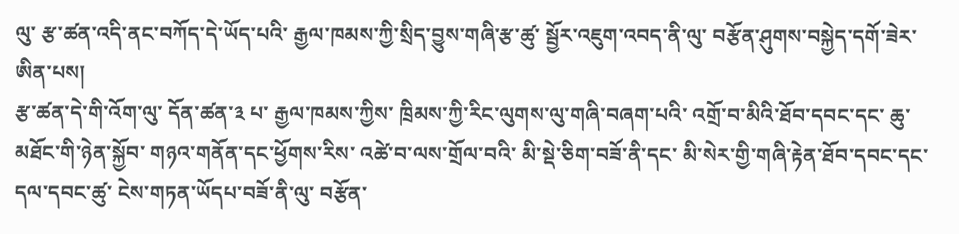ལུ་ རྩ་ཚན་འདི་ནང་བཀོད་དེ་ཡོད་པའི་ རྒྱལ་ཁམས་ཀྱི་སྲིད་བྱུས་གཞི་རྩ་ཚུ་ སྦྱོར་འཇུག་འབད་ནི་ལུ་ བརྩོན་ཤུགས་བསྐྱེད་དགོ་ཟེར་ཨིན་པས།
རྩ་ཚན་དེ་གི་འོག་ལུ་ དོན་ཚན་༣ པ་ རྒྱལ་ཁམས་ཀྱིས་ ཁྲིམས་ཀྱི་རིང་ལུགས་ལུ་གཞི་བཞག་པའི་ འགྲོ་བ་མིའི་ཐོབ་དབང་དང་ ཆུ་མཐོང་གི་ཉེན་སྐྱོབ་ གཉའ་གནོན་དང་ཕྱོགས་རིས་ འཚེ་བ་ལས་གྲོལ་བའི་ མི་སྡེ་ཅིག་བཟོ་ནི་དང་ མི་སེར་གྱི་གཞི་རྟེན་ཐོབ་དབང་དང་ དལ་དབང་ཚུ་ ངེས་གཏན་ཡོདཔ་བཟོ་ནི་ལུ་ བརྩོན་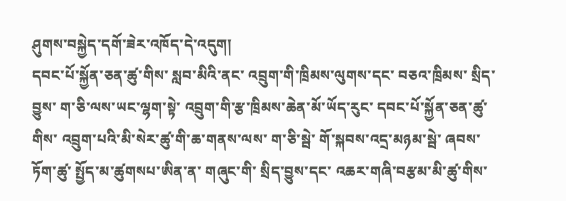ཤུགས་བསྐྱེད་དགོ་ཟེར་འཁོད་དེ་འདུག།
དབང་པོ་སྐྱོན་ཅན་ཚུ་གིས་ སླབ་མིའི་ནང་ འབྲུག་གི་ཁྲིམས་ལུགས་དང་ བཅའ་ཁྲིམས་ སྲིད་བྱུས་ ག་ཅི་ལས་ཡང་ལྷག་སྟེ་ འབྲུག་གི་རྩ་ཁྲིམས་ཆེན་མོ་ཡོད་རུང་ དབང་པོ་སྐྱོན་ཅན་ཚུ་གིས་ འབྲུག་པའི་མི་སེར་ཚུ་གི་ཆ་གནས་ལས་ ག་ཅི་སྦེ་ གོ་སྐབས་འདྲ་མཉམ་སྦེ་ ཞབས་ཏོག་ཚུ་ སྤྱོད་མ་ཚུགསཔ་ཨིན་ན་ གཞུང་གི་ སྲིད་བྱུས་དང་ འཆར་གཞི་བརྩམ་མི་ཚུ་གིས་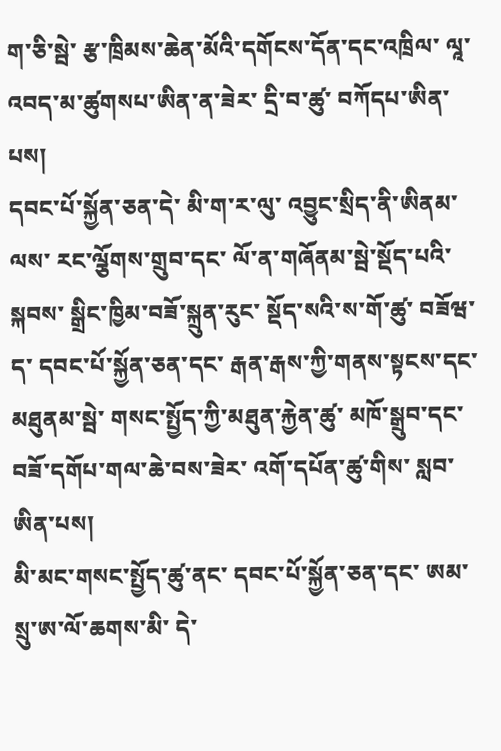ག་ཅི་སྦེ་ རྩ་ཁྲིམས་ཆེན་མོའི་དགོངས་དོན་དང་འཁྲིལ་ ལཱ་འབད་མ་ཚུགསཔ་ཨིན་ན་ཟེར་ དྲི་བ་ཚུ་ བཀོདཔ་ཨིན་པས།
དབང་པོ་སྐྱོན་ཅན་དེ་ མི་ག་ར་ལུ་ འབྱུང་སྲིད་ནི་ཨིནམ་ལས་ རང་ལྕོགས་གྲུབ་དང་ ལོ་ན་གཞོནམ་སྦེ་སྡོད་པའི་སྐབས་ སྒྲིང་ཁྱིམ་བཟོ་སྐྲུན་རུང་ སྡོད་སའི་ས་གོ་ཚུ་ བཟོཝ་ད་ དབང་པོ་སྐྱོན་ཅན་དང་ རྒན་རྒས་ཀྱི་གནས་སྟངས་དང་མཐུནམ་སྦེ་ གསང་སྤྱོད་ཀྱི་མཐུན་རྐྱེན་ཚུ་ མཁོ་སྒྲུབ་དང་ བཟོ་དགོཔ་གལ་ཆེ་བས་ཟེར་ འགོ་དཔོན་ཚུ་གིས་ སླབ་ཨིན་པས།
མི་མང་གསང་སྤྱོད་ཚུ་ནང་ དབང་པོ་སྐྱོན་ཅན་དང་ ཨམ་སྲུ་ཨ་ལོ་ཆགས་མི་ དེ་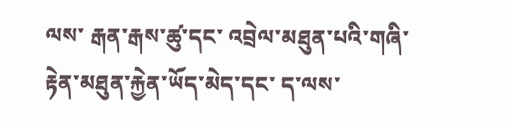ལས་ རྒན་རྒས་ཚུ་དང་ འབྲེལ་མཐུན་པའི་གཞི་རྟེན་མཐུན་རྐྱེན་ཡོད་མེད་དང་ ད་ལས་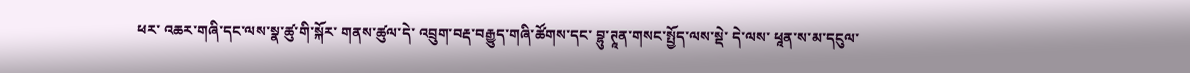ཕར་ འཆར་གཞི་དང་ལས་སྣ་ཚུ་གི་སྐོར་ གནས་ཚུལ་དེ་ འབྲུག་བརྡ་བརྒྱུད་གཞི་ཚོགས་དང་ བྷུ་ཊཱན་གསང་སྤྱོད་ལས་སྡེ་ དེ་ལས་ ཕཱན་ས་མ་དངུལ་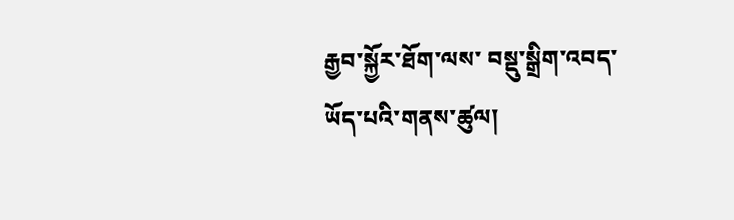རྒྱབ་སྐྱོར་ཐོག་ལས་ བསྡུ་སྒྲིག་འབད་ཡོད་པའི་གནས་ཚུལ།